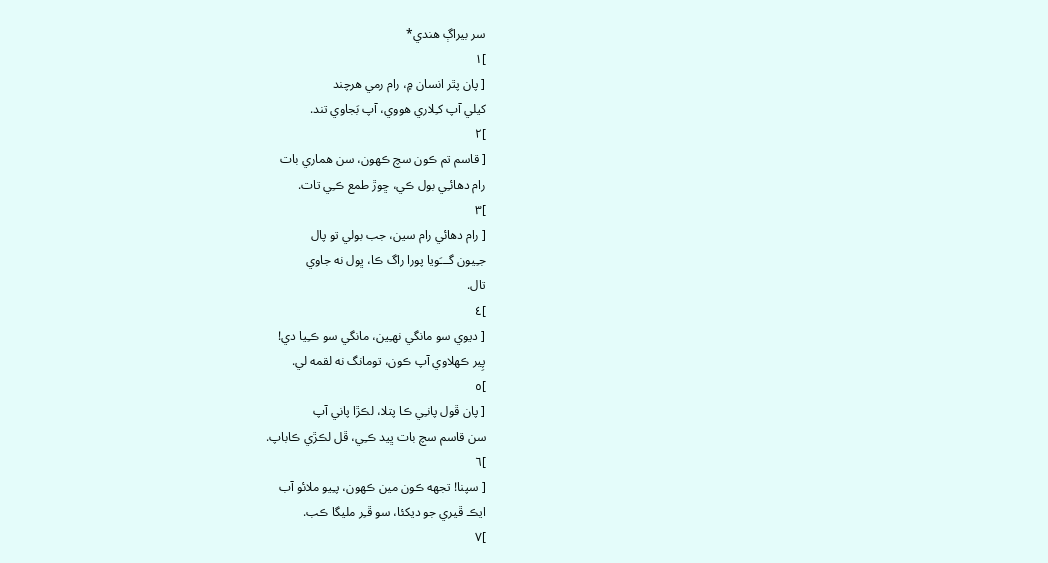سر بيراڳ هندي*
]١
[ پان پٿر انسان ۾، رام رمي هرچند
کيلي آپ کـِلاري هووي، آپ بَجاوي تند.
]٢
[ قاسم تم ڪون سچ ڪهون، سن هماري بات
رام دهائـِي بول ڪي، ڇوڙ طمع ڪـِي تات.
]٣
[ رام دهائي رام سين، جب بولي تو پال
جـِيون گـــَويا پورا راگ ڪا، ڀول نه جاوي
تال.
]٤
[ ديوي سو مانگي نهـِين، مانگي سو ڪـِيا دي!
پِير ڪهلاوي آپ ڪون، تومانگ نه لقمه لي.
]٥
[ پان ڦول پانـِي ڪا پتلا، لڪڙا پاني آپ
سن قاسم سچ بات ڀيد ڪـِي، ڦل لڪڙي ڪاباپ.
]٦
[ سپنا! تجهه ڪون مين ڪهون، پـِيو ملائو آب
ايڪ ڦيري جو ديکئا، سو ڦـِر مليگا ڪب.
]٧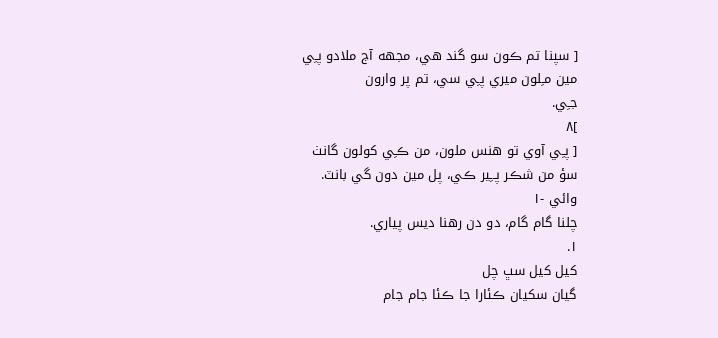[ سپنا تم ڪون سو گند هي، مجهه آج ملادو پـِي
مين مـِلون ميري پـِي سي، تم پر وارون
جـِي.
]٨
[ پـِي آوي تو هنس ملون، من ڪـِي کولون گانٺ
سؤ من شڪر پــِير ڪي، پل مين دون گي بانٽ.
وائي -١
چلنا گام گام، دو دن رهنا ديس پياري.
١.
کيل کيل سڀ چل
گيان سکيان ڪئارا جا ڪئا جام جام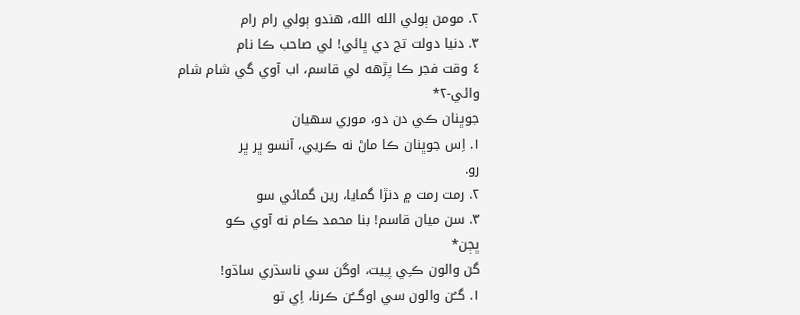٢. مومن ٻولي الله الله، هندو ٻولي رام رام
٣. دنيا دولت تج دي ڀائي! لي صاحب ڪا نام
٤ وقت فجر ڪا پڙهه لي قاسم، اب آوي گي شام شام
وائي-٢*
جوڀنان ڪي دن دو، موري سهيان
١. اِس جوڀنان ڪا ماڻ نه ڪريي، آنسو ڀر ڀر
رو.
٢. رمت رمت ۾ دنڙا گمايا، رين گمائي سو
٣. سن ميان قاسم! بنا محمد ڪام نه آوي ڪو
ڀڄن*
گن والون ڪـِي پـِيت، اوگن سي ناسڌري ساڌو!
١. گــُن والون سي اوگـــُن ڪرنا، اِي تو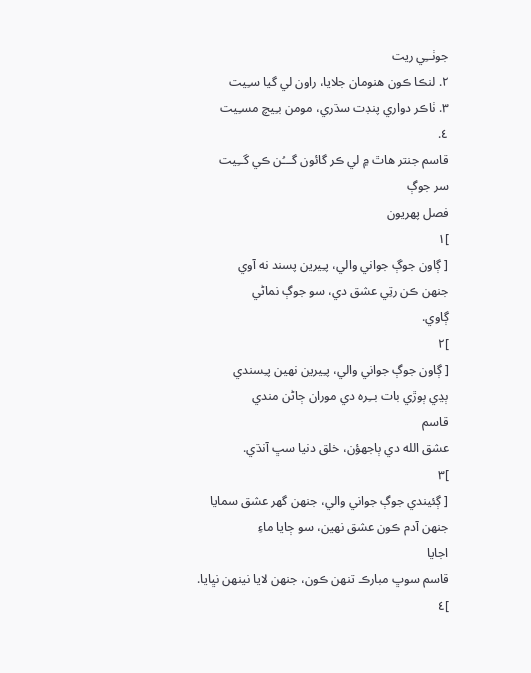جوٺــِي ريت
٢. لنڪا ڪون هنومان جلايا، راون لي گيا سـِيت
٣. ٺاڪر دواري پنڊت سڌري، مومن بـِيچ مسـِيت
٤.
قاسم جنتر هاٿ ۾ لي ڪر گائون گـــُن ڪي گــِيت
سر جوڳ
فصل پهريون
]١
[ ڳاون جوڳ جواني والي، پـِيرين پسند نه آوي
جنهن ڪن رتِي عشق دي، سو جوڳ نماڻي
ڳاوي.
]٢
[ ڳاون جوڳ جواني والي، پـِيرين نهين پـِسندي
ٻڍي ٻوڙي بات بــِره دي موران ڄاڻن مندي
قاسم
عشق الله دي ٻاجهؤن، خلق دنيا سڀ آنڌي.
]٣
[ ڳئيندي جوڳ جواني والي، جنهن گهر عشق سمايا
جنهن آدم ڪون عشق نهين، سو ڄايا ماءِ
اجايا
قاسم سوڀ مبارڪ تنهن ڪون، جنهن لايا نينهن نڀايا.
]٤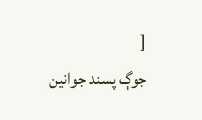[
جوڳ پسند جوانين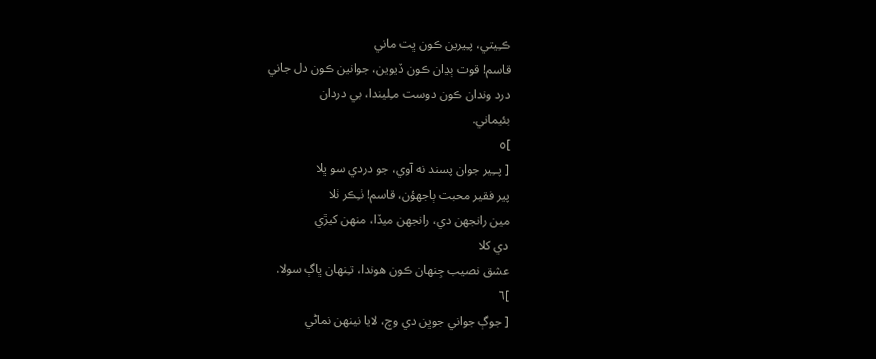ڪـِيتي، پـِيرين ڪون ڀت ماني
قاسم! قوت ٻڍان ڪون ڏيوين، جوانين ڪون دل جاني
درد وندان ڪون دوست مـِليندا، بي دردان
بئيماني.
]٥
[ پــِير جوان پسند نه آوي، جو دردي سو ڀلا
پير فقير محبت ٻاجهؤن، قاسم! ٺـِڪر ٺلا
مين رانجهن دي، رانجهن ميڏا، منهن کيڙي
دي کلا
عشق نصيب جِنهان ڪون هوندا، تـِنهان ڀاڳ سولا.
]٦
[ جوڳ جواني جوڀن دي وچ، لايا نينهن نماڻي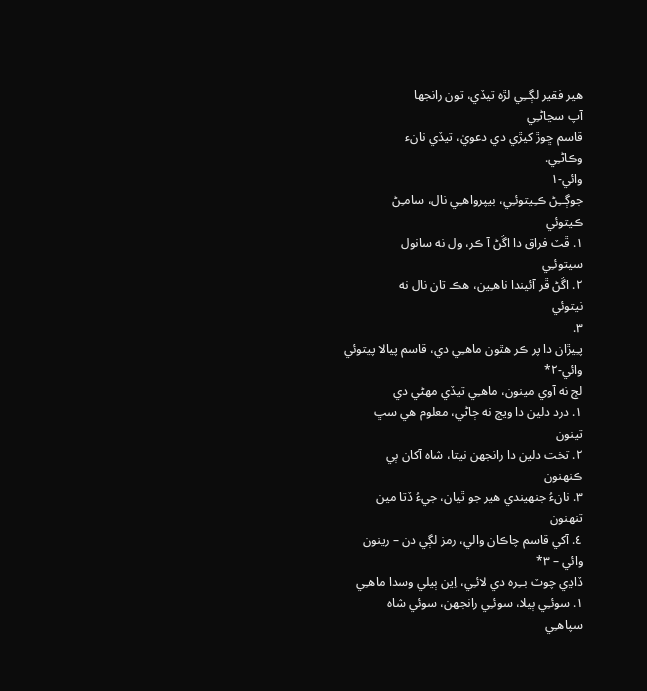هير فقير لڳــِي لڙه تيڏي، تون رانجها
آپ سڃاڻـِي
قاسم ڇوڙ کيڙي دي دعويٰ، تيڏي نانء
وڪاڻـِي.
وائي-١
جوڳــِڻ ڪـِيتوئـِي، بيپرواهـِي نال، سامـِڻ
ڪيتوئي
١. ڦٽ فراق دا اڱڻ آ ڪر، ول نه سانول
سيتوئـِي
٢. اڱڻ ڦر آئيندا ناهـِين، هڪ تان نال نه
نيتوئي
٣.
پـِيڙان دا پر ڪر هٿون ماهـِي دي، قاسم پيالا پيتوئي
وائي-٢*
لڄ نه آوي مينون، ماهـِي تيڏي مهڻي دي
١. درد دلين دا ويڄ نه ڄاڻي، معلوم هي سڀ
تينون
٢. تخت دلين دا رانجهن نيتا، شاه آکان ٻي
ڪنهنون
٣. نانءُ جنهيندي هير جو ٿيان، جيءُ ڏتا مين
تنهنون
٤. آکي قاسم چاڪان والي، رمز لڳي دن – رينون
وائي – ٣*
ڏاڍي چوٽ بــِره دي لائـِي، اِين ٻيلي وسدا ماهـِي
١. سوئـِي ٻيلا، سوئـِي رانجهن، سوئي شاه
سپاهـِي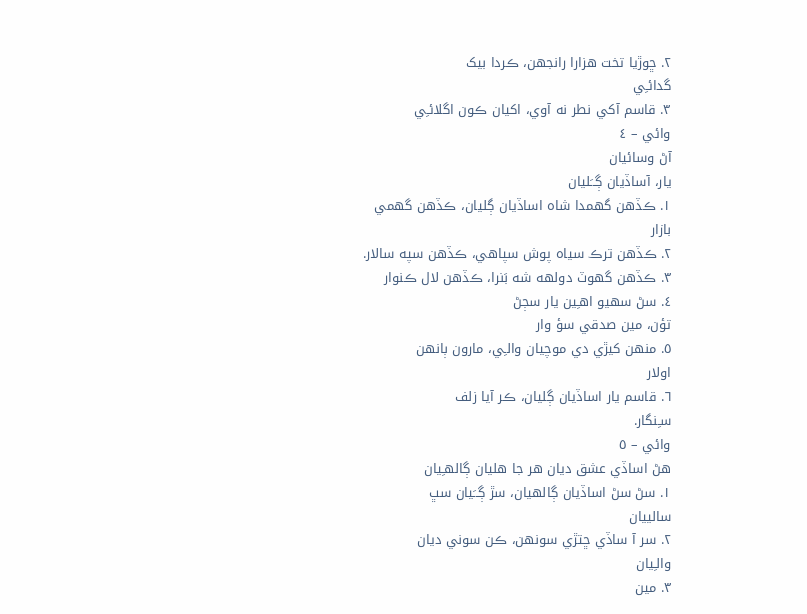٢. ڇوڙيا تخت هزارا رانجهن، ڪردا بيک
گدائـِي
٣. قاسم آکي نطر نه آوي، اکيان ڪون اگلائـِي
وائي – ٤
آڻ وسائيان
يار، آساڏيان ڳــَليان
١. ڪڏهن گهمدا شاه اساڏيان ڳليان، ڪڏهن گهمي
بازار
٢. ڪڏهن ترڪ سياه پوش سپاهي، ڪڏهن سپه سالار.
٣. ڪڏهن گهوٽ دولهه شه بَنرا، ڪڏهن لال ڪنوار
٤. سڻ سهيو اهـِين يار سڄڻ
تؤن، مين صدقي سؤ وار
٥. منهن کيڙي دي موچيان والـِي، مارون ٻانهن
اولار
٦. قاسم يار اساڏيان ڳليان، ڪر آيا زلف
سـِنگار.
وائي – ٥
هڻ اساڏي عشق ديان هر جا هليان ڳالهـِيان
١. سڻ سڻ اساڏيان ڳالهيان، سڙ ڳــَيان سڀ
سالييان
٢. سر آ ساڏي ڇتڙي سونهن، ڪن سوني ديان
والـِيان
٣. مين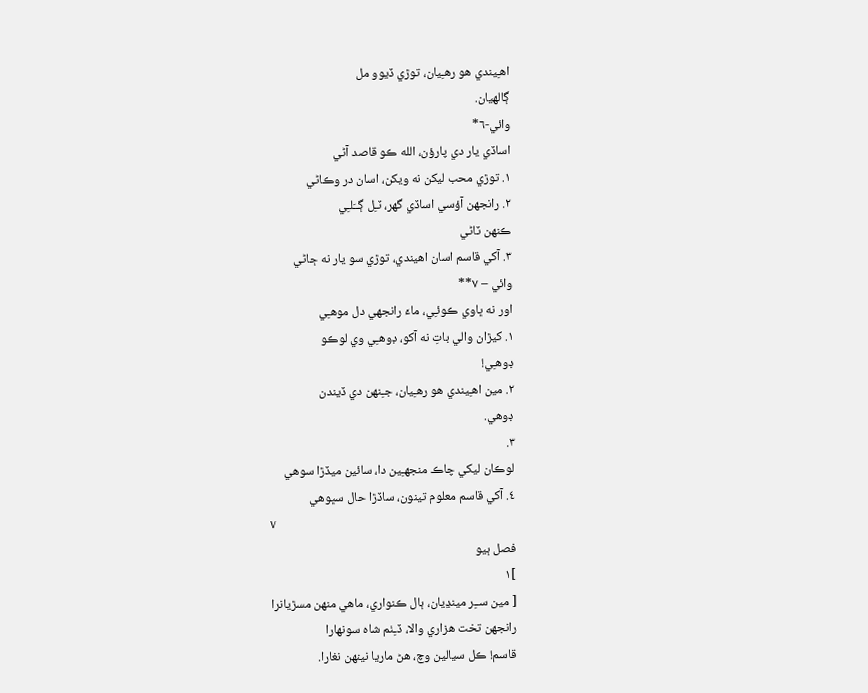اهـِيندي هو رهـِيان، توڙي ڏيوو مل
ڳالهيان.
وائي-٦*
اساڏي يار دي پارؤن، الله ڪو قاصد آڻي
١. توڙي محب ليکن نه ويکن، اسان در وڪاڻي
٢. رانجهن آؤسي اساڏي گهر، ٽـِل ڳــَلـِي
ڪنهن ٽاڻي
٣. آکي قاسم اسان اهيندي، توڙي سو يار نه ڄاڻي
وائي – ٧**
اور نه ڀاوي ڪوئـِي، ماءَ رانجهي دل موهـِي
١. کيڙان والي باتِ نه آکو، ڊوهـِي وي لوڪو
ڊوهـِي!
٢. مين اهـِيندي هو رهـِيان، جـِنهن دي ڏيندن
ڊوهي.
٣.
لوڪان ليکي چاڪ منجهـِين دا، سائين ميڏڙا سوهي
٤. آکي قاسم معلوم تينون، ساڏڙا حال سڀوهي
v
فصل ٻيو
]١
[ مين ســِر مينڍيان، ٻال ڪنواري، ماهي منهن مسڙيانرا
رانجهن تخت هزاري والا، ڏـِٺم شاه سونهارا
قاسم! ڪل سيالين وچ، هڻ ماريا نينهن نغارا.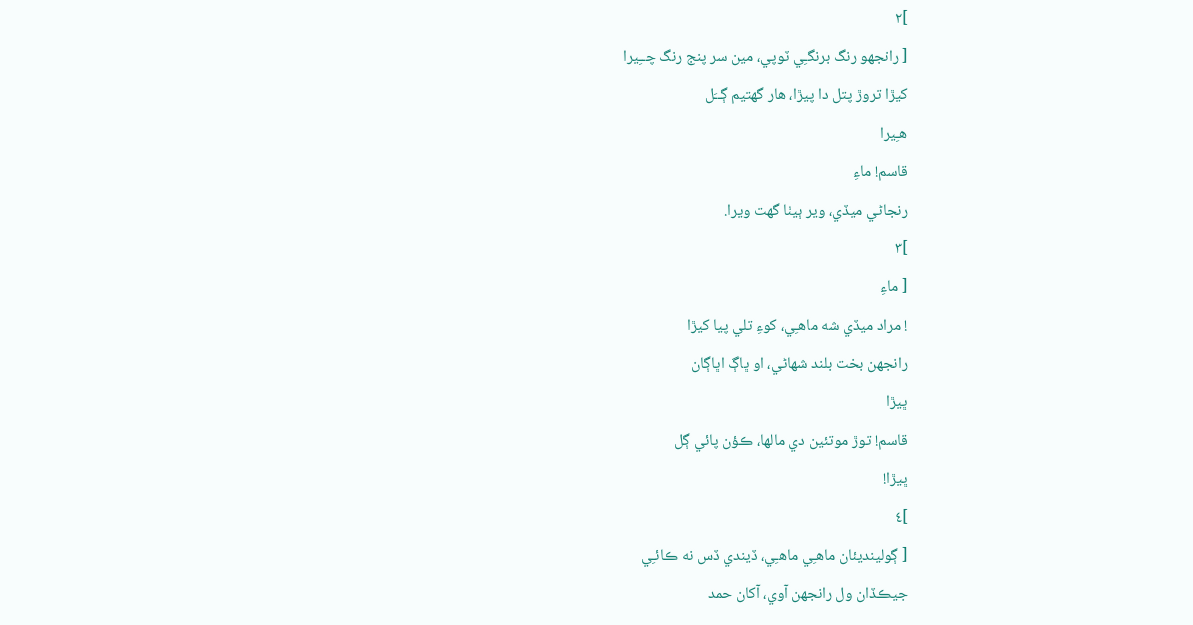]٢
[ رانجهو رنگ برنگـِي ٽوپي، مين سر پنج رنگ چــِيرا
کيڙا تروڙ پتل دا پيڙا، هار گهتيم ڳــَل
هـِيرا
قاسم! ماءِ
رنجاڻي ميڏي، وير ٻيٺا گهت ويرا.
]٣
[ ماءِ
! مراد ميڏي شه ماهـِي، کوءِ تلي پيا کيڙا
رانجهن بخت بلند شهاڻي، او ڀاڳ اڀاڳان
ڀيڙا
قاسم! توڙ موتئين دي مالها، ڪؤن پائي ڳل
ڀيڙا!
]٤
[ ڳولينديئان ماهـِي ماهـِي، ڏيندي ڏس نه ڪائـِي
جيڪڏان ول رانجهن آوي، آکان حمد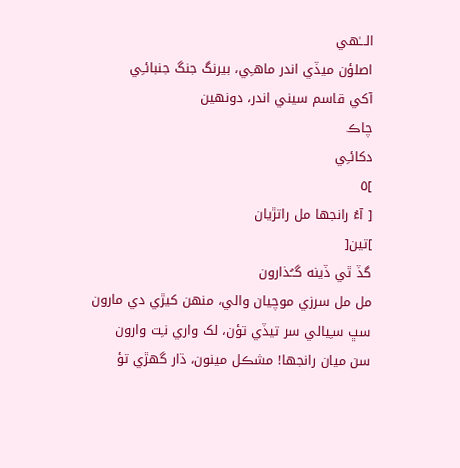الـــٰهي
اصلؤن ميڏي اندر ماهـِي، بيرنگ جنگ جنبائـِي
آکي قاسم سيني اندر، دونهين
چاڪ
دکائـِي
]٥
[ آءُ رانجها مل راتڙيان
]تين[
گڏ ٿي ڏينه گــُذارون
مل مل سرزي موچيان والي، منهن کيڙي دي مارون
سڀ سـِيالي سر تيڏي تؤن، لک واري نـِت وارون
سن ميان رانجها! مشڪل مينون، ڌار گهڙي تؤ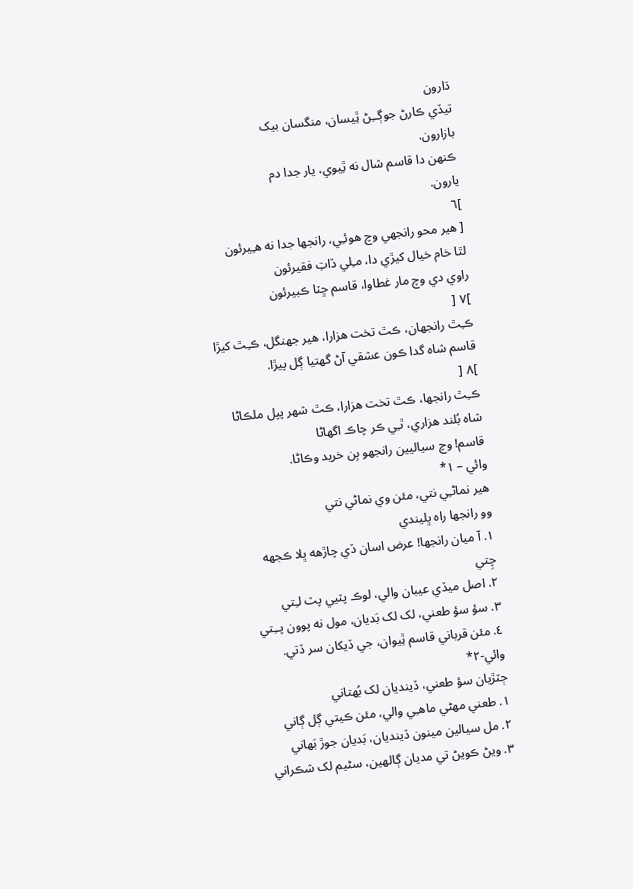ڌارون
تيڏي ڪارڻ جوڳــِڻ ٿِيسان، منگسان بيک
بازارون.
ڪنهن دا قاسم شال نه ٿِيوي، يار جدا دم
يارون.
]٦
[ هير محو رانجهي وچ هوئـِي، رانجها جدا نه هـِيرئون
لٿا خام خيال کيڙي دا، مـِلي ڏاتِ فقيرئون
راوي دي وچ مار غطاوا، قاسم ڇٽا ڪبيرئون
]٧ [
ڪـِٿ رانجهان، ڪٿ تخت هزارا، هير جهنگل، ڪـِٿ کيڙا
قاسم شاه گدا ڪون عشقي آڻ گهتيا ڳل پيڙا.
]٨ [
ڪـِٿ رانجها، ڪٿ تخت هزارا، ڪٿ شهر پپل ملڪاڻا
شاه بُلند هزاري، ٿـِي ڪر چاڪ اگهاڻا
قاسم! وچ سياليين رانجهو بِن خريد وڪاڻا.
وائي – ١*
هير نماڻـِي نتي، مئن وي نماڻي نتي
وو رانجها راه ڀليندي
١. آ ميان رانجها! عرض اسان ڏي چاڙهه ڀلا ڪجهه
چِتي
٢. اصل ميڏي عيبان والي، لوڪ پٽيي پٽ لـِتي
٣. سؤ سؤ طعني، لک لک بَديان، مول نه پوون پــِتي
٤. مئن قرباني قاسم ٿِيوان، جي ڏيکان سر ڏتي.
وائي-٢*
ڄٽڙيان سؤ طعني، ڏينديان لک بُهتاني
١. طعني مهڻي ماهـِي والي، مئن ڪيتي ڳل ڳاني
٢. مل سيالين مينون ڏينديان، بَديان جوڙ بَهاني
٣. ويڻ ڪويڻ تي مديان ڳالهين، سڻيم لک شڪراني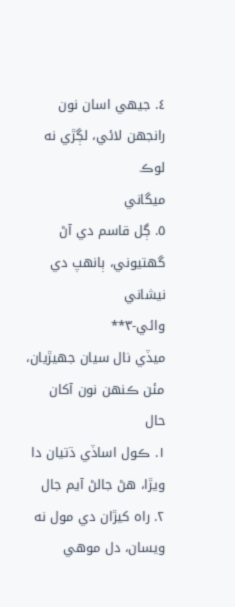٤. جيهي اسان نون رانجهن لائي، لڳڙي نه لوڪ
ميگاني
٥. ڳل قاسم دي آڻ گهتيوني، ٻانهپ دي نيشاني
وائي-٣**
ميڏي نال سيان جهيڙيان، مئن ڪنهن نون آکان
حال
١. ڪول اساڏي ڌتيان دا ويڙا، هڻ جالڻ آيم جال
٢. راه کيڙان دي مول نه ويسان، دل موهي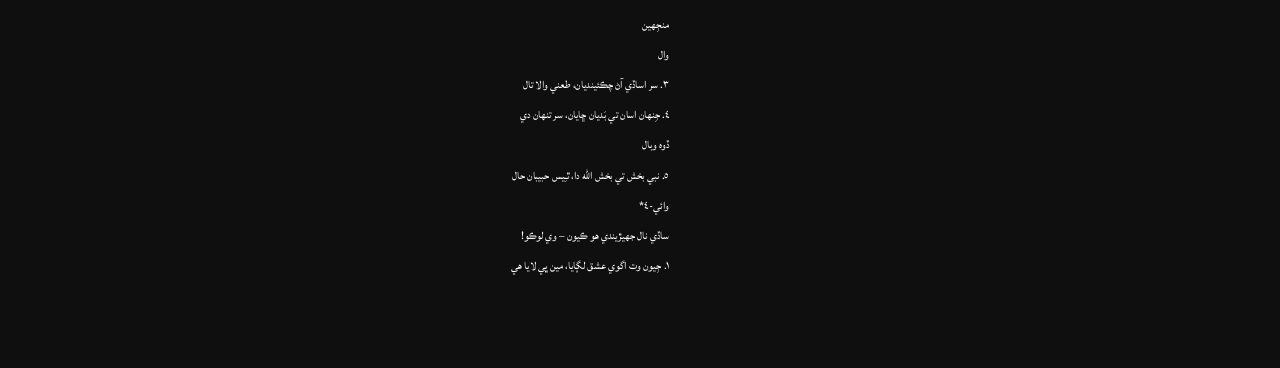منجِهين
وال
٣. سر اساڏي آڻ چڪئينديان، طعني والا تال
٤. جِنهان اسان تي بَديان ڇايان، سر تنهان دي
ڏوه وبال
٥. نبي بخش تي بخش الله دا، ٿـِيس حبيبان حال
وائي-٤*
ساڏي نال جهيڙيندي هو ڪيون – وي لوڪو!
١. جِيون وت اگوي عشق لڳايا، مين ڀي لايا هي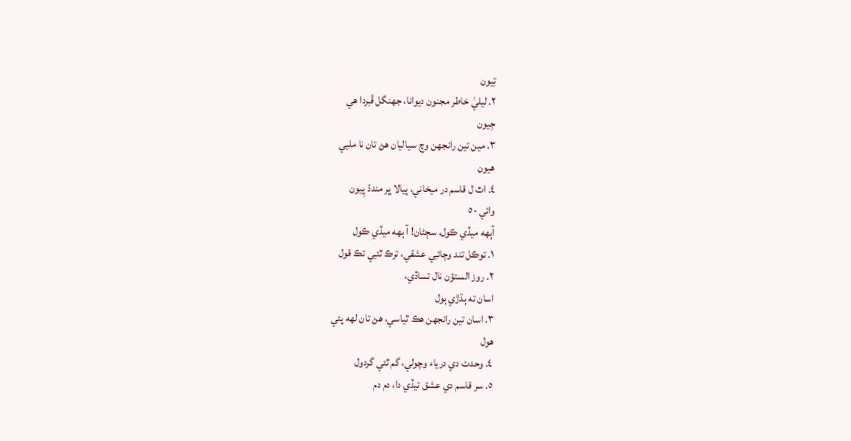تِيون
٢. ليليٰ خاطر مجنون ديوانا، جهنگل ڦـِردا هي
جِيون
٣. مين تين رانجهن وچ سياليان هڻ تان نا مليي
هيون
٤. اٿ ل قاسم در ميخاني، پيالا ڀر مندڌ پِيون
وائي -٥
آٻهه ميڏي ڪول، سڄڻان! آ ٻهه ميڏي ڪول
١. توڪل تند وڄائـِي عشقي، ترڪ ٿئـِي تڪ قول
٢. روز الستؤن نال تساڏي،
اسان ته ٻڌڙي ٻول
٣. اسان تين رانجهن هڪ ٿياسي، هڻ تان لهه پئي
هول
٤. وحدت دي درياء وچولي، گم ٿئي گردول
٥. سر قاسم دي عشق تيڏي دا، دم دم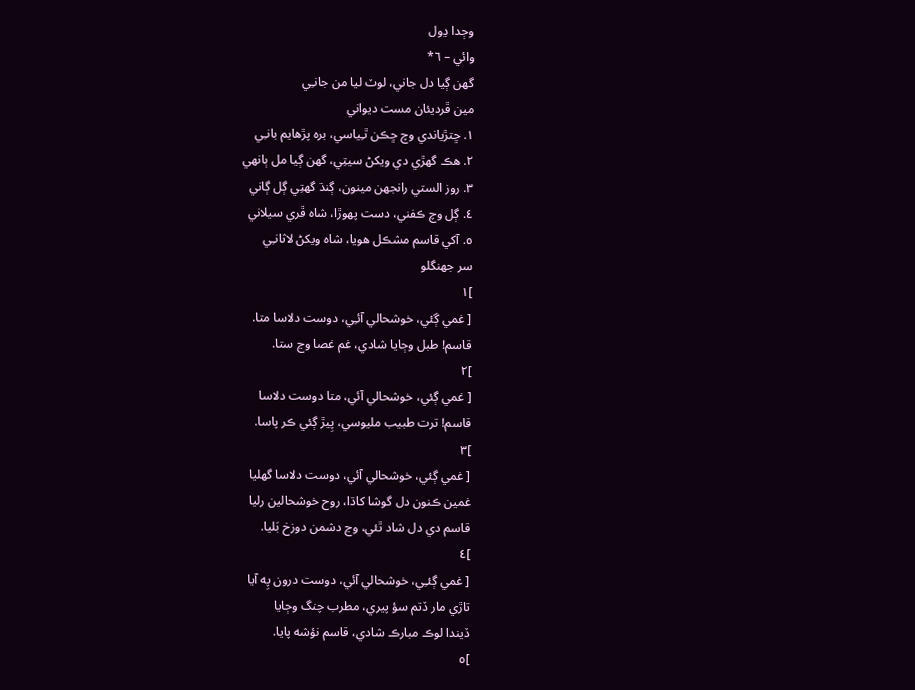وڄدا ڍول
وائي – ٦*
گهن ڳيا دل جاني، لوٽ ليا من جانـِي
مين ڦرديئان مست ديواني
١. ڇتڙياندي وچ ڇڪن ٿـِياسي، بره پڙهايم بانـِي
٢. هڪ گهڙي دي ويکڻ سيتِي، گهن ڳيا مل ٻانهي
٣. روز الستي رانجهن مينون، ڳنڌ گهتِي ڳل ڳاني
٤. ڳل وچ ڪفني، دست پهوڙا، شاه ڦري سيلاني
٥. آکي قاسم مشڪل هويا، شاه ويکڻ لاثانـِي
سر جهنگلو
]١
[ غمي ڳئي، خوشحالي آئـِي، دوست دلاسا متا.
قاسم! طبل وڄايا شادي، غم غصا وڃ ستا.
]٢
[ غمي ڳئي، خوشحالي آئي، متا دوست دلاسا
قاسم! ترت طبيب مليوسي، پِيڙ ڳئي ڪر پاسا.
]٣
[ غمي ڳئي، خوشحالي آئي، دوست دلاسا گهليا
غمين ڪنون دل گوشا کاڌا، روح خوشحالين رليا
قاسم دي دل شاد ٿئي، وڃ دشمن دوزخ بَليا.
]٤
[ غمي ڳئـِي، خوشحالي آئي، دوست درون پِه آيا
تاڙي مار ڏتم سؤ پيري، مطرب چنگ وڄايا
ڏيندا لوڪ مبارڪ شادي، قاسم نؤشه پايا.
]٥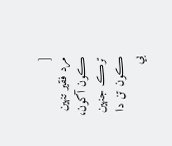[
مرد فقير تنهين ڪون آکون، ترڪ جنهين ڪون تن دا
بي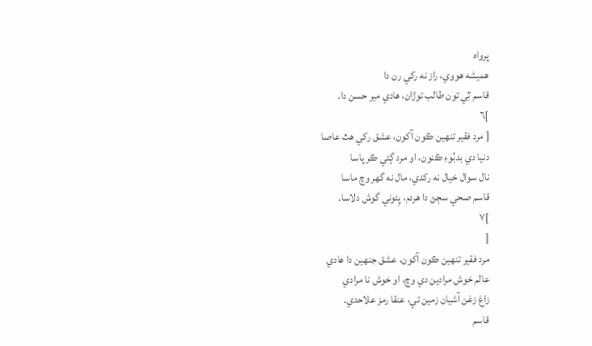پرواه
هميشه هووي، راز نه رکي رن دا
قاسم ٿِي تون طالب توڙان، هادي مير حسن دا.
]٦
[ مرد فقير تنهين ڪون آکون، عشق رکي هٿ عاصا
دنيا دي بدبُوءِ ڪنون، او مرد ڳئي ڪر پاسا
نال سوال خيال نه رکدي، مال نه گهر وچ ماسا
قاسم صحي سڄڻ دا هردم، پِئوني گوش دلاسا.
]٧
[
مرد فقير تنهين ڪون آکون، عشق جنهين دا هادي
عالم خوش مرادين دي وچ، او خوش نا مرادي
زاغ زغن آشيان زمين تي، عنقا رمز علاحدي.
قاسم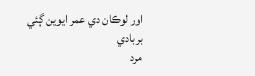اور لوڪان دي عمر ايوين ڳئي بربادي
مرد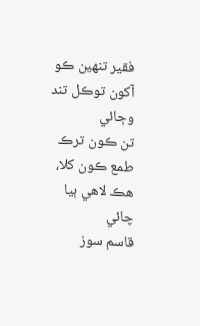فقير تنهين ڪو آکون توڪل تند وڄائي
تن ڪون ترڪ طمع ڪون کلا، هڪ لاهي ٻيا چائي
قاسم سوز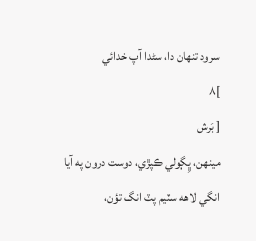سرود تنهان دا، سڻدا آپ خدائي
]٨
[ بَرش
مينهن، ڀِڳولي ڪپڙي، دوست درون په آيا
انگي لاهه سٽيم پٽ انگ تؤن،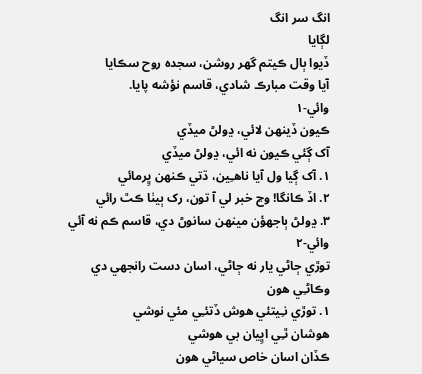انگ سر انگ
لڳايا
ڏيوا ٻال ڪيتم گهر روشن، سجده روح سڪايا
آيا وقت مبارڪ شادي، قاسم نؤشه پايا.
وائي-١
ڪيون ڏينهن لائي، ڍولڻ ميڏي
آک ڳئي ڪيون نه ائي، ڍولڻ ميڏي
١. آک ڳيا ول آيا ناهـِين، ڌتي ڪنهن ڀِرمائي
٢. اڏ ڪانگا! وڃ خبر لي آ تون، رک ٻيٺا ڪٿ رائي
٣. ڍولڻ ٻاجهؤن مينهن سانوڻ دي، قاسم ڪم نه آئي
وائي-٢
توڙي ڄاڻي يار نه ڄاڻي، اسان دست رانجهي دي
وڪاڻـِي هون
١. توڙي نـِيتئي هوش ڏتئـِي مئي نوشي
هوشان ٿـِي اڀِيان بي هوشي
ڪڏان اسان خاص سياڻي هون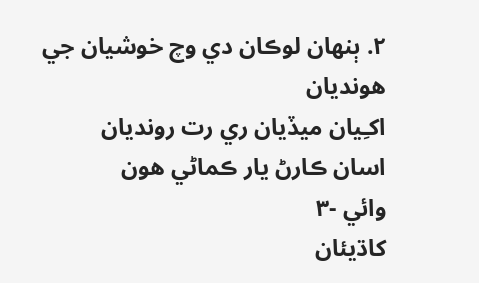٢. ٻنهان لوڪان دي وچ خوشيان جي هونديان
اکـِيان ميڏيان ري رت رونديان
اسان ڪارڻ يار ڪماڻي هون
وائي -٣
کاڌيئان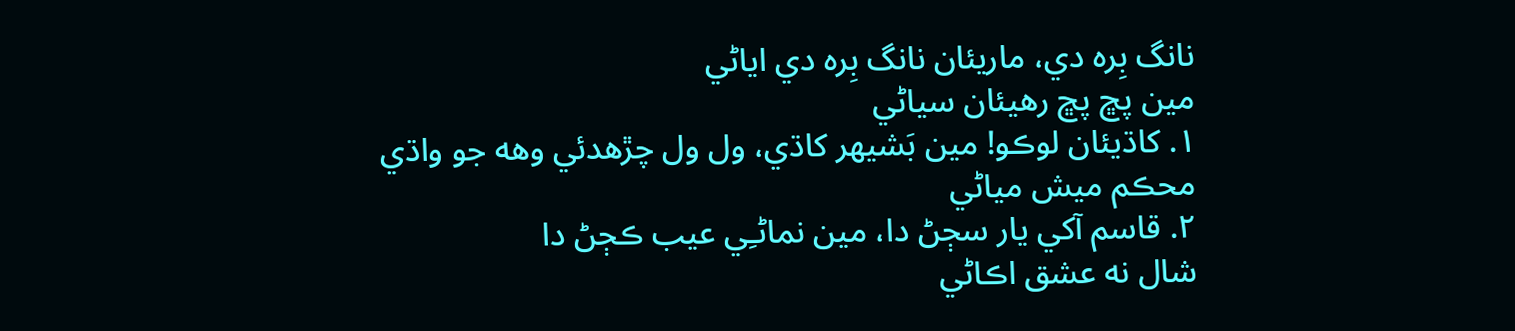نانگ بِره دي، ماريئان نانگ بِره دي اياڻي
مين پڇ پڇ رهيئان سياڻي
١. کاڌيئان لوڪو! مين بَشيهر کاڌي، ول ول چڙهدئي وهه جو واڌي
محڪم ميش مياڻي
٢. قاسم آکي يار سڄڻ دا، مين نماڻـِي عيب ڪڄڻ دا
شال نه عشق اڪاڻي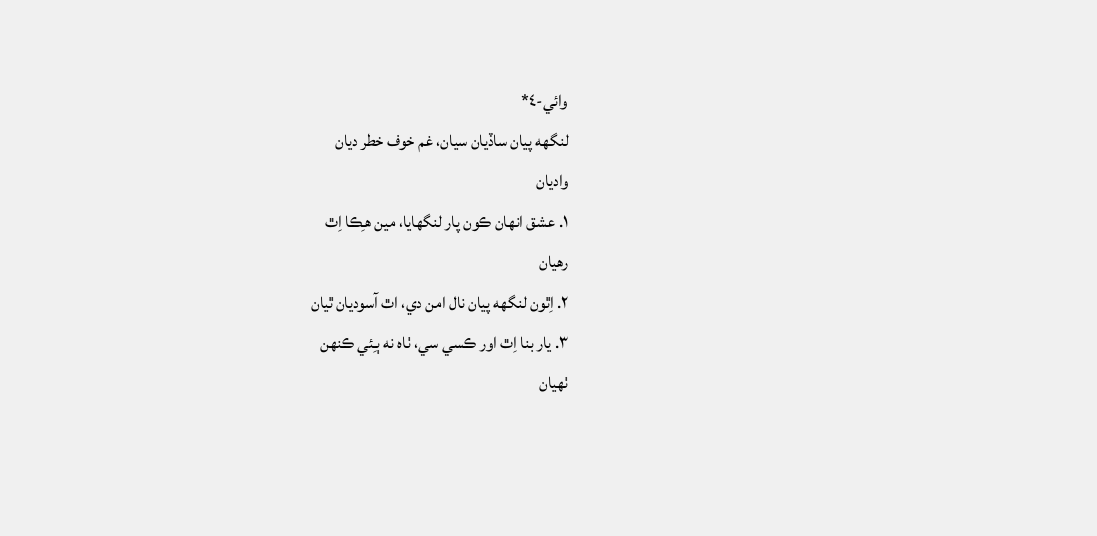وائي-٤*
لنگهه پيان ساڏيان سيان، غم خوف خطر ديان
واديان
١. عشق انهان ڪون پار لنگهايا، مين هـِڪا اِٿ
رهيان
٢. اِٿون لنگهه پيان نال امن دي، اٿ آسوديان ٿيان
٣. يار بنا اِٿ اور ڪسي سي، ٺاه نه ٻـِئي ڪنهن
ٺهيان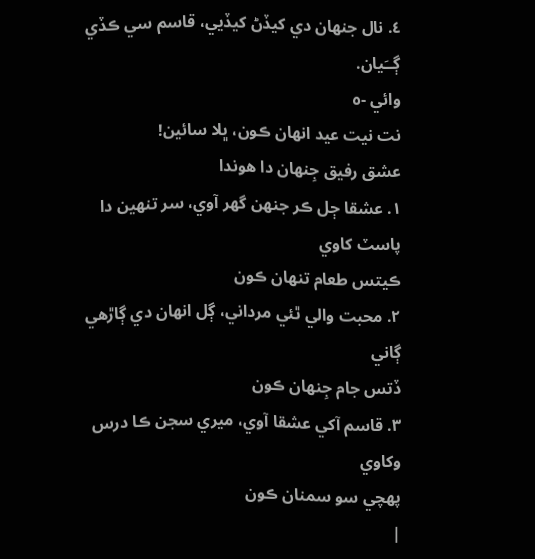٤. نال جنهان دي کيڏڻ کيڏيي، قاسم سي ڪڏي
ڳــَيان.
وائي -٥
نت نيت عيد انهان ڪون، ڀلا سائين!
عشق رفيق جِنهان دا هوندا
١. عشقا ڄل ڪر جنهن گهر آوي، سر تنهين دا پاسٽ کاوي
ڪيتس طعام تنهان ڪون
٢. محبت والي ٿئي مرداني، ڳل انهان دي ڳاڙهي ڳاني
ڏتس جام جِنهان ڪون
٣. قاسم آکي عشقا آوي، ميري سجن ڪا درس وکاوي
پهچي سو سمنان ڪون
|